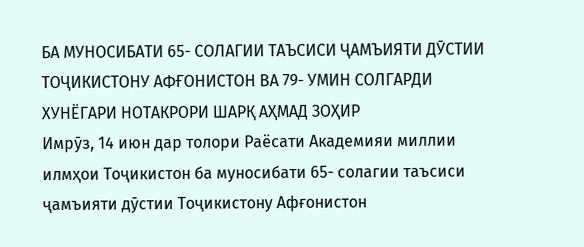БА МУНОСИБАТИ 65- СОЛАГИИ ТАЪСИСИ ҶАМЪИЯТИ ДӮСТИИ ТОҶИКИСТОНУ АФҒОНИСТОН ВА 79- УМИН СОЛГАРДИ ХУНЁГАРИ НОТАКРОРИ ШАРҚ АҲМАД ЗОҲИР
Имрӯз, 14 июн дар толори Раёсати Академияи миллии илмҳои Тоҷикистон ба муносибати 65- солагии таъсиси ҷамъияти дӯстии Тоҷикистону Афғонистон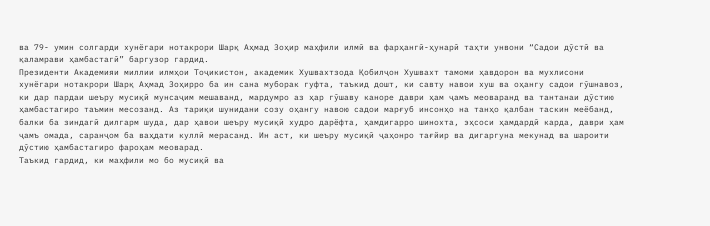ва 79- умин солгарди хунёгари нотакрори Шарқ Аҳмад Зоҳир маҳфили илмӣ ва фарҳангӣ-ҳунарӣ таҳти унвони “Садои дӯстӣ ва қаламрави ҳамбастагӣ” баргузор гардид.
Президенти Академияи миллии илмҳои Тоҷикистон, академик Хушвахтзода Қобилҷон Хушвахт тамоми ҳавдорон ва мухлисони хунёгари нотакрори Шарқ Аҳмад Зоҳирро ба ин сана муборак гуфта, таъкид дошт, ки савту навои хуш ва оҳангу садои гӯшнавоз, ки дар пардаи шеъру мусиқӣ мунсаҷим мешаванд, мардумро аз ҳар гӯшаву каноре даври ҳам ҷамъ меоваранд ва тантанаи дӯстию ҳамбастагиро таъмин месозанд. Аз тариқи шунидани созу оҳангу навою садои марғуб инсонҳо на танҳо қалбан таскин меёбанд, балки ба зиндагӣ дилгарм шуда, дар ҳавои шеъру мусиқӣ худро дарёфта, ҳамдигарро шинохта, эҳсоси ҳамдардӣ карда, даври ҳам ҷамъ омада, саранҷом ба ваҳдати куллӣ мерасанд. Ин аст, ки шеъру мусиқӣ ҷаҳонро тағйир ва дигаргуна мекунад ва шароити дӯстию ҳамбастагиро фароҳам меоварад.
Таъкид гардид, ки маҳфили мо бо мусиқӣ ва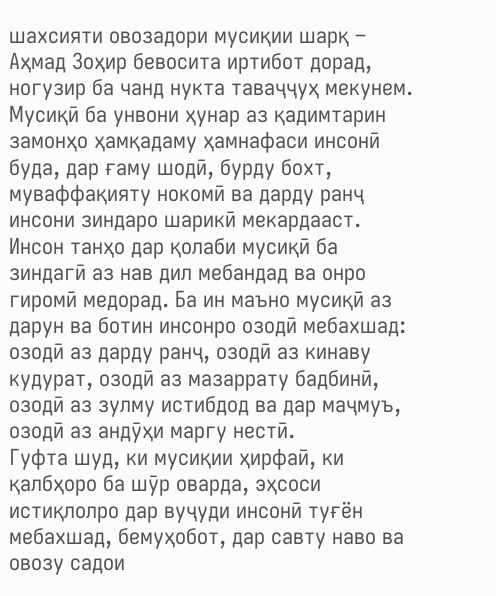шахсияти овозадори мусиқии шарқ – Аҳмад Зоҳир бевосита иртибот дорад, ногузир ба чанд нукта таваҷҷуҳ мекунем. Мусиқӣ ба унвони ҳунар аз қадимтарин замонҳо ҳамқадаму ҳамнафаси инсонӣ буда, дар ғаму шодӣ, бурду бохт, муваффақияту нокомӣ ва дарду ранҷ инсони зиндаро шарикӣ мекардааст. Инсон танҳо дар қолаби мусиқӣ ба зиндагӣ аз нав дил мебандад ва онро гиромӣ медорад. Ба ин маъно мусиқӣ аз дарун ва ботин инсонро озодӣ мебахшад: озодӣ аз дарду ранҷ, озодӣ аз кинаву кудурат, озодӣ аз мазаррату бадбинӣ, озодӣ аз зулму истибдод ва дар маҷмуъ, озодӣ аз андӯҳи маргу нестӣ.
Гуфта шуд, ки мусиқии ҳирфаӣ, ки қалбҳоро ба шӯр оварда, эҳсоси истиқлолро дар вуҷуди инсонӣ туғён мебахшад, бемуҳобот, дар савту наво ва овозу садои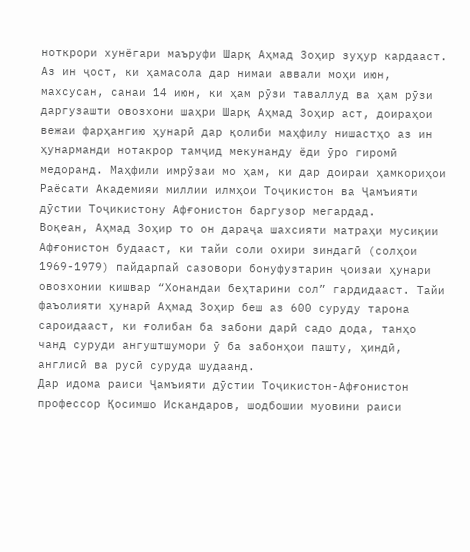ноткрори хунёгари маъруфи Шарқ Аҳмад Зоҳир зуҳур кардааст.
Аз ин ҷост, ки ҳамасола дар нимаи аввали моҳи июн, махсусан, санаи 14 июн, ки ҳам рӯзи таваллуд ва ҳам рӯзи даргузашти овозхони шаҳри Шарқ Аҳмад Зоҳир аст, доираҳои вежаи фарҳангию ҳунарӣ дар қолиби маҳфилу нишастҳо аз ин ҳунарманди нотакрор тамҷид мекунанду ёди ӯро гиромӣ медоранд. Маҳфили имрӯзаи мо ҳам, ки дар доираи ҳамкориҳои Раёсати Академияи миллии илмҳои Тоҷикистон ва Ҷамъияти дӯстии Тоҷикистону Афғонистон баргузор мегардад.
Воқеан, Аҳмад Зоҳир то он дараҷа шахсияти матраҳи мусиқии Афғонистон будааст, ки тайи соли охири зиндагӣ (солҳои 1969-1979) пайдарпай сазовори бонуфузтарин ҷоизаи ҳунари овозхонии кишвар “Хонандаи беҳтарини сол” гардидааст. Тайи фаъолияти ҳунарӣ Аҳмад Зоҳир беш аз 600 суруду тарона сароидааст, ки ғолибан ба забони дарӣ садо дода, танҳо чанд суруди ангуштшумори ӯ ба забонҳои пашту, ҳиндӣ, англисӣ ва русӣ суруда шудаанд.
Дар идома раиси Ҷамъияти дӯстии Тоҷикистон-Афғонистон профессор Қосимшо Искандаров, шодбошии муовини раиси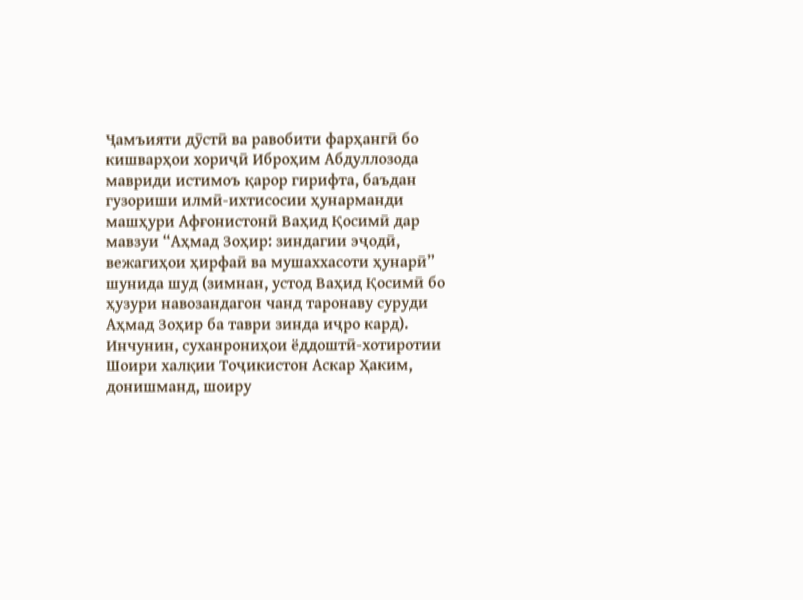Ҷамъияти дӯстӣ ва равобити фарҳангӣ бо кишварҳои хориҷӣ Иброҳим Абдуллозода мавриди истимоъ қарор гирифта, баъдан гузориши илмӣ-ихтисосии ҳунарманди машҳури Афғонистонӣ Ваҳид Қосимӣ дар мавзуи “Аҳмад Зоҳир: зиндагии эҷодӣ, вежагиҳои ҳирфаӣ ва мушаххасоти ҳунарӣ” шунида шуд (зимнан, устод Ваҳид Қосимӣ бо ҳузури навозандагон чанд таронаву суруди Аҳмад Зоҳир ба таври зинда иҷро кард).
Инчунин, суханрониҳои ёддоштӣ-хотиротии Шоири халқии Тоҷикистон Аскар Ҳаким, донишманд, шоиру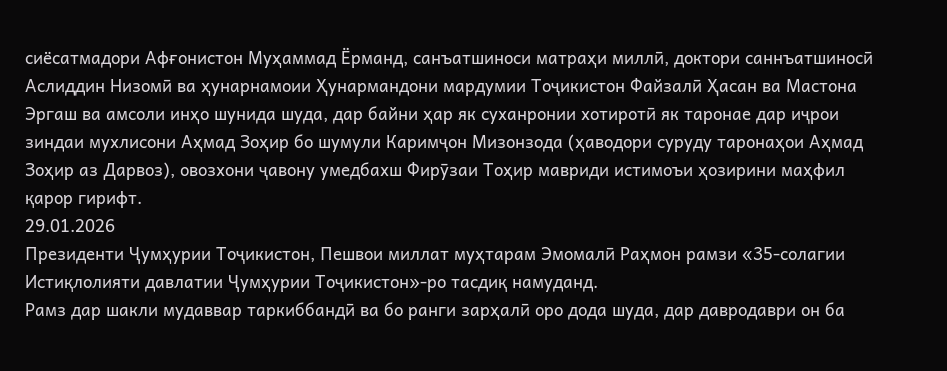сиёсатмадори Афғонистон Муҳаммад Ёрманд, санъатшиноси матраҳи миллӣ, доктори саннъатшиносӣ Аслиддин Низомӣ ва ҳунарнамоии Ҳунармандони мардумии Тоҷикистон Файзалӣ Ҳасан ва Мастона Эргаш ва амсоли инҳо шунида шуда, дар байни ҳар як суханронии хотиротӣ як таронае дар иҷрои зиндаи мухлисони Аҳмад Зоҳир бо шумули Каримҷон Мизонзода (ҳаводори суруду таронаҳои Аҳмад Зоҳир аз Дарвоз), овозхони ҷавону умедбахш Фирӯзаи Тоҳир мавриди истимоъи ҳозирини маҳфил қарор гирифт.
29.01.2026
Президенти Ҷумҳурии Тоҷикистон, Пешвои миллат муҳтарам Эмомалӣ Раҳмон рамзи «35-солагии Истиқлолияти давлатии Ҷумҳурии Тоҷикистон»-ро тасдиқ намуданд.
Рамз дар шакли мудаввар таркиббандӣ ва бо ранги зарҳалӣ оро дода шуда, дар давродаври он ба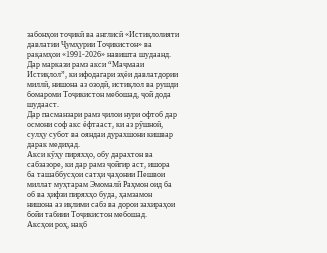забонҳои тоҷикӣ ва англисӣ «Истиқлолияти давлатии Ҷумҳурии Тоҷикистон» ва рақамҳои «1991-2026» навишта шудаанд.
Дар маркази рамз акси “Маҷмааи Истиқлол”, ки ифодагари эҳёи давлатдории миллӣ, нишона аз озодӣ, истиқлол ва рушди бомароми Тоҷикистон мебошад, ҷой дода шудааст.
Дар пасманзари рамз ҷилои нури офтоб дар осмони соф акс ёфтааст, ки аз рӯшноӣ, сулҳу субот ва ояндаи дурахшони кишвар дарак медиҳад.
Акси кӯҳу пиряхҳо, обу дарахтон ва сабзазоре, ки дар рамз ҷойгир аст, ишора ба ташаббусҳои сатҳи ҷаҳонии Пешвои миллат муҳтарам Эмомалӣ Раҳмон оид ба об ва ҳифзи пиряхҳо буда, ҳамзамон нишона аз иқлими сабз ва дорои захираҳои бойи табиии Тоҷикистон мебошад.
Аксҳои роҳ, нақб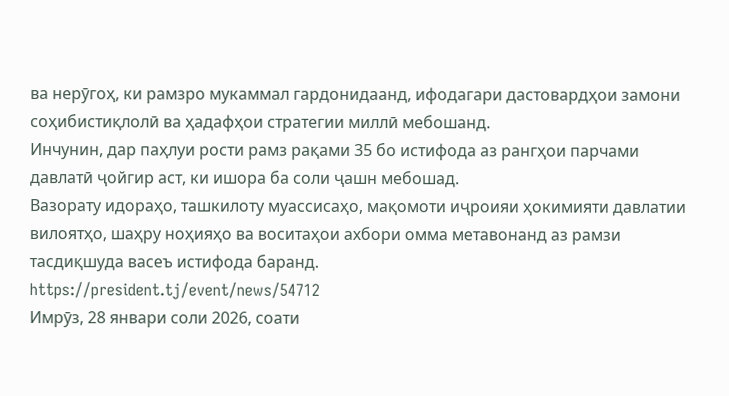ва нерӯгоҳ, ки рамзро мукаммал гардонидаанд, ифодагари дастовардҳои замони соҳибистиқлолӣ ва ҳадафҳои стратегии миллӣ мебошанд.
Инчунин, дар паҳлуи рости рамз рақами 35 бо истифода аз рангҳои парчами давлатӣ ҷойгир аст, ки ишора ба соли ҷашн мебошад.
Вазорату идораҳо, ташкилоту муассисаҳо, мақомоти иҷроияи ҳокимияти давлатии вилоятҳо, шаҳру ноҳияҳо ва воситаҳои ахбори омма метавонанд аз рамзи тасдиқшуда васеъ истифода баранд.
https://president.tj/event/news/54712
Имрӯз, 28 январи соли 2026, соати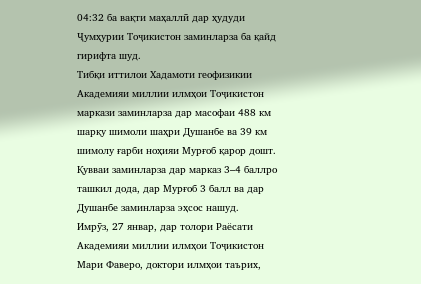04:32 ба вақти маҳаллӣ дар ҳудуди Ҷумҳурии Тоҷикистон заминларза ба қайд гирифта шуд.
Тибқи иттилои Хадамоти геофизикии Академияи миллии илмҳои Тоҷикистон маркази заминларза дар масофаи 488 км шарқу шимоли шаҳри Душанбе ва 39 км шимолу ғарби ноҳияи Мурғоб қарор дошт. Қувваи заминларза дар марказ 3–4 баллро ташкил дода, дар Мурғоб 3 балл ва дар Душанбе заминларза эҳсос нашуд.
Имрӯз, 27 январ, дар толори Раёсати Академияи миллии илмҳои Тоҷикистон Мари Фаверо, доктори илмҳои таърих,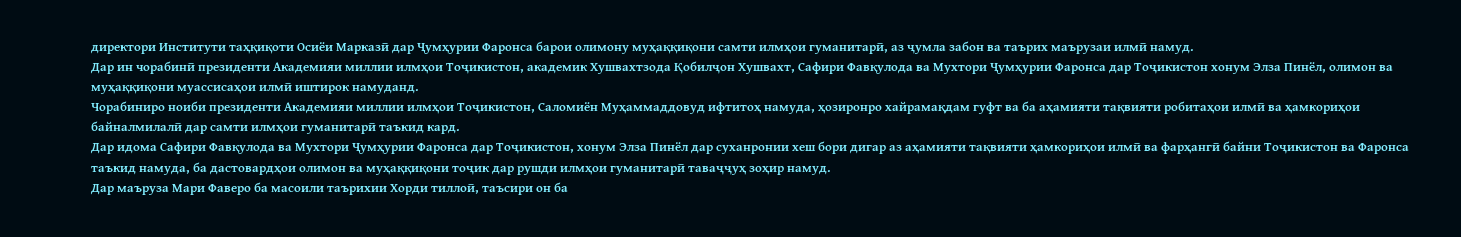директори Институти таҳқиқоти Осиёи Марказӣ дар Ҷумҳурии Фаронса барои олимону муҳаққиқони самти илмҳои гуманитарӣ, аз ҷумла забон ва таърих маърузаи илмӣ намуд.
Дар ин чорабинӣ президенти Академияи миллии илмҳои Тоҷикистон, академик Хушвахтзода Қобилҷон Хушвахт, Сафири Фавқулода ва Мухтори Ҷумҳурии Фаронса дар Тоҷикистон хонум Элза Пинёл, олимон ва муҳаққиқони муассисаҳои илмӣ иштирок намуданд.
Чорабиниро ноиби президенти Академияи миллии илмҳои Тоҷикистон, Саломиён Муҳаммаддовуд ифтитоҳ намуда, ҳозиронро хайрамақдам гуфт ва ба аҳамияти тақвияти робитаҳои илмӣ ва ҳамкориҳои байналмилалӣ дар самти илмҳои гуманитарӣ таъкид кард.
Дар идома Сафири Фавқулода ва Мухтори Ҷумҳурии Фаронса дар Тоҷикистон, хонум Элза Пинёл дар суханронии хеш бори дигар аз аҳамияти тақвияти ҳамкориҳои илмӣ ва фарҳангӣ байни Тоҷикистон ва Фаронса таъкид намуда, ба дастовардҳои олимон ва муҳаққиқони тоҷик дар рушди илмҳои гуманитарӣ таваҷҷуҳ зоҳир намуд.
Дар маъруза Мари Фаверо ба масоили таърихии Хорди тиллоӣ, таъсири он ба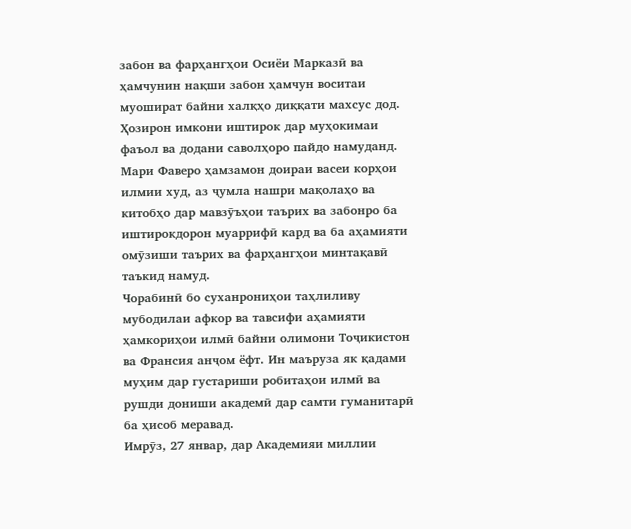забон ва фарҳангҳои Осиёи Марказӣ ва ҳамчунин нақши забон ҳамчун воситаи муошират байни халқҳо диққати махсус дод. Ҳозирон имкони иштирок дар муҳокимаи фаъол ва додани саволҳоро пайдо намуданд. Мари Фаверо ҳамзамон доираи васеи корҳои илмии худ, аз ҷумла нашри мақолаҳо ва китобҳо дар мавзӯъҳои таърих ва забонро ба иштирокдорон муаррифӣ кард ва ба аҳамияти омӯзиши таърих ва фарҳангҳои минтақавӣ таъкид намуд.
Чорабинӣ бо суханрониҳои таҳлиливу мубодилаи афкор ва тавсифи аҳамияти ҳамкориҳои илмӣ байни олимони Тоҷикистон ва Франсия анҷом ёфт. Ин маъруза як қадами муҳим дар густариши робитаҳои илмӣ ва рушди дониши академӣ дар самти гуманитарӣ ба ҳисоб меравад.
Имрӯз, 27 январ, дар Академияи миллии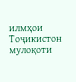илмҳои Тоҷикистон мулоқоти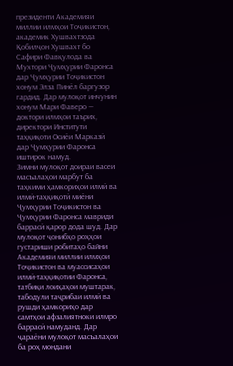президенти Академияи миллии илмҳои Тоҷикистон, академик Хушвахтзода Қобилҷон Хушвахт бо Сафири Фавқулода ва Мухтори Ҷумҳурии Фаронса дар Ҷумҳурии Тоҷикистон хонум Элза Пинёл баргузор гардид. Дар мулоқот инчунин хонум Мари Фаверо — доктори илмҳои таърих, директори Институти таҳқиқоти Осиёи Марказӣ дар Ҷумҳурии Фаронса иштирок намуд.
Зимни мулоқот доираи васеи масъалаҳои марбут ба таҳкими ҳамкориҳои илмӣ ва илмӣ-таҳқиқотӣ миёни Ҷумҳурии Тоҷикистон ва Ҷумҳурии Фаронса мавриди баррасӣ қарор дода шуд. Дар мулоқот ҷонибҳо роҳҳои густариши робитаҳо байни Академияи миллии илмҳои Тоҷикистон ва муассисаҳои илмӣ-таҳқиқотии Фаронса, татбиқи лоиҳаҳои муштарак, табодули таҷрибаи илмӣ ва рушди ҳамкориҳо дар самтҳои афзалиятноки илмро баррасӣ намуданд. Дар ҷараёни мулоқот масъалаҳои ба роҳ мондани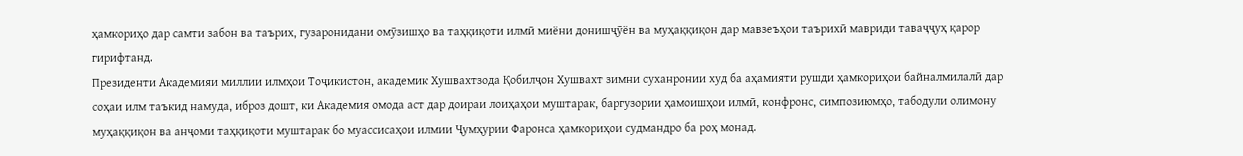ҳамкориҳо дар самти забон ва таърих, гузаронидани омӯзишҳо ва таҳқиқоти илмӣ миёни донишҷӯён ва муҳаққиқон дар мавзеъҳои таърихӣ мавриди таваҷҷуҳ қарор гирифтанд.
Президенти Академияи миллии илмҳои Тоҷикистон, академик Хушвахтзода Қобилҷон Хушвахт зимни суханронии худ ба аҳамияти рушди ҳамкориҳои байналмилалӣ дар соҳаи илм таъкид намуда, иброз дошт, ки Академия омода аст дар доираи лоиҳаҳои муштарак, баргузории ҳамоишҳои илмӣ, конфронс, симпозиюмҳо, табодули олимону муҳаққиқон ва анҷоми таҳқиқоти муштарак бо муассисаҳои илмии Ҷумҳурии Фаронса ҳамкориҳои судмандро ба роҳ монад.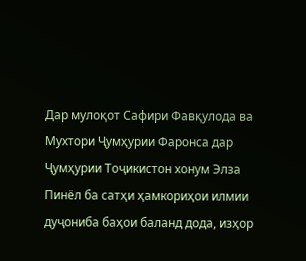Дар мулоқот Сафири Фавқулода ва Мухтори Ҷумҳурии Фаронса дар Ҷумҳурии Тоҷикистон хонум Элза Пинёл ба сатҳи ҳамкориҳои илмии дуҷониба баҳои баланд дода, изҳор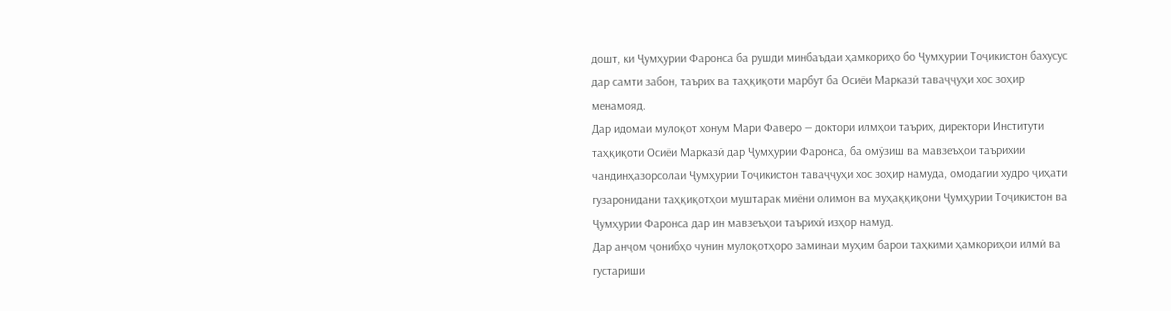дошт, ки Ҷумҳурии Фаронса ба рушди минбаъдаи ҳамкориҳо бо Ҷумҳурии Тоҷикистон бахусус дар самти забон, таърих ва таҳқиқоти марбут ба Осиёи Марказӣ таваҷҷуҳи хос зоҳир менамояд.
Дар идомаи мулоқот хонум Мари Фаверо — доктори илмҳои таърих, директори Институти таҳқиқоти Осиёи Марказӣ дар Ҷумҳурии Фаронса, ба омӯзиш ва мавзеъҳои таърихии чандинҳазорсолаи Ҷумҳурии Тоҷикистон таваҷҷуҳи хос зоҳир намуда, омодагии худро ҷиҳати гузаронидани таҳқиқотҳои муштарак миёни олимон ва муҳаққиқони Ҷумҳурии Тоҷикистон ва Ҷумҳурии Фаронса дар ин мавзеъҳои таърихӣ изҳор намуд.
Дар анҷом ҷонибҳо чунин мулоқотҳоро заминаи муҳим барои таҳкими ҳамкориҳои илмӣ ва густариши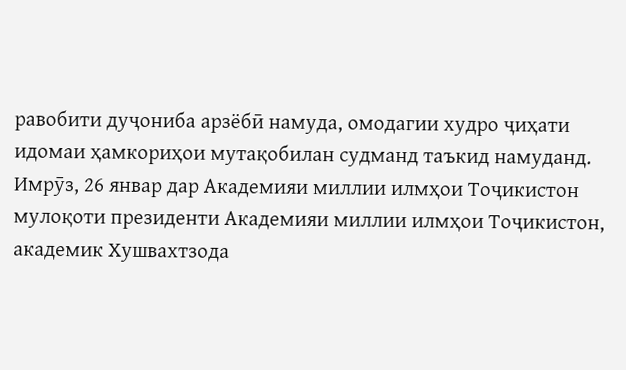равобити дуҷониба арзёбӣ намуда, омодагии худро ҷиҳати идомаи ҳамкориҳои мутақобилан судманд таъкид намуданд.
Имрӯз, 26 январ дар Академияи миллии илмҳои Тоҷикистон мулоқоти президенти Академияи миллии илмҳои Тоҷикистон, академик Хушвахтзода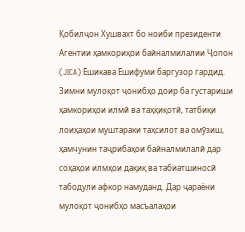Қобилҷон Хушвахт бо ноиби президенти Агентии ҳамкориҳои байналмилалии Ҷопон (JICA) Ёшикава Ёшифуми баргузор гардид.
Зимни мулоқот ҷонибҳо доир ба густариши ҳамкориҳои илмӣ ва таҳқиқотӣ, татбиқи лоиҳаҳои муштараки таҳсилот ва омӯзиш, ҳамчунин таҷрибаҳои байналмилалӣ дар соҳаҳои илмҳои дақиқ ва табиатшиносӣ табодули афкор намуданд. Дар ҷараёни мулоқот ҷонибҳо масъалаҳои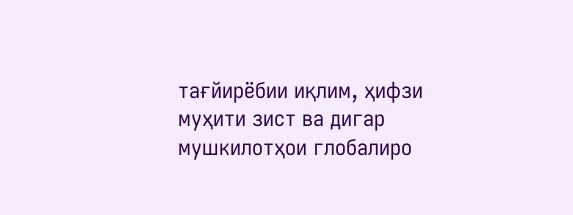тағйирёбии иқлим, ҳифзи муҳити зист ва дигар мушкилотҳои глобалиро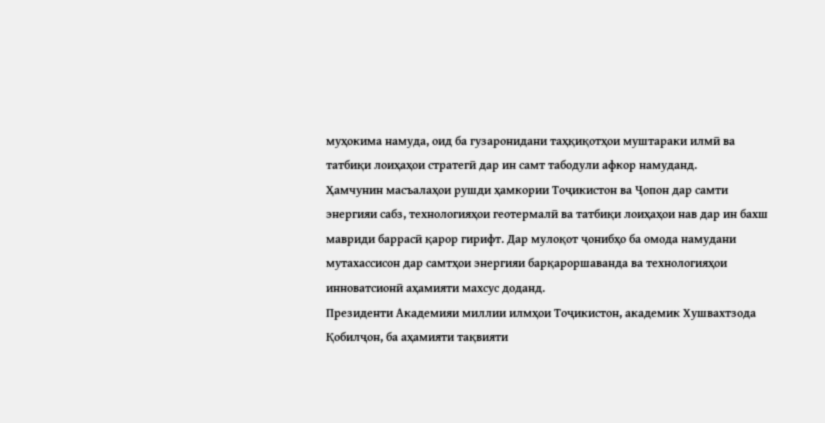муҳокима намуда, оид ба гузаронидани таҳқиқотҳои муштараки илмӣ ва татбиқи лоиҳаҳои стратегӣ дар ин самт табодули афкор намуданд.
Ҳамчунин масъалаҳои рушди ҳамкории Тоҷикистон ва Ҷопон дар самти энергияи сабз, технологияҳои геотермалӣ ва татбиқи лоиҳаҳои нав дар ин бахш мавриди баррасӣ қарор гирифт. Дар мулоқот ҷонибҳо ба омода намудани мутахассисон дар самтҳои энергияи барқароршаванда ва технологияҳои инноватсионӣ аҳамияти махсус доданд.
Президенти Академияи миллии илмҳои Тоҷикистон, академик Хушвахтзода Қобилҷон, ба аҳамияти тақвияти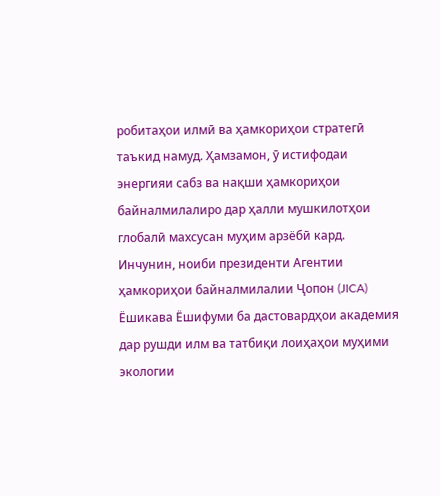робитаҳои илмӣ ва ҳамкориҳои стратегӣ таъкид намуд. Ҳамзамон, ӯ истифодаи энергияи сабз ва нақши ҳамкориҳои байналмилалиро дар ҳалли мушкилотҳои глобалӣ махсусан муҳим арзёбӣ кард.
Инчунин, ноиби президенти Агентии ҳамкориҳои байналмилалии Ҷопон (JICA) Ёшикава Ёшифуми ба дастовардҳои академия дар рушди илм ва татбиқи лоиҳаҳои муҳими экологии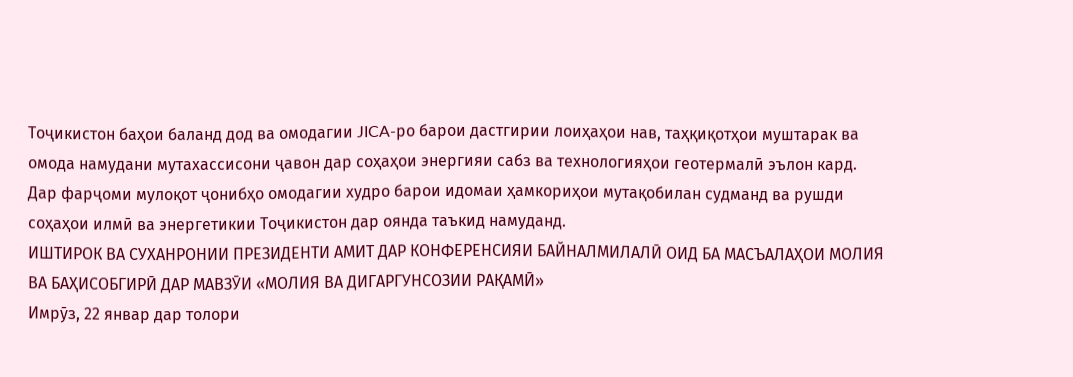Тоҷикистон баҳои баланд дод ва омодагии JICA-ро барои дастгирии лоиҳаҳои нав, таҳқиқотҳои муштарак ва омода намудани мутахассисони ҷавон дар соҳаҳои энергияи сабз ва технологияҳои геотермалӣ эълон кард.
Дар фарҷоми мулоқот ҷонибҳо омодагии худро барои идомаи ҳамкориҳои мутақобилан судманд ва рушди соҳаҳои илмӣ ва энергетикии Тоҷикистон дар оянда таъкид намуданд.
ИШТИРОК ВА СУХАНРОНИИ ПРЕЗИДЕНТИ АМИТ ДАР КОНФЕРЕНСИЯИ БАЙНАЛМИЛАЛӢ ОИД БА МАСЪАЛАҲОИ МОЛИЯ ВА БАҲИСОБГИРӢ ДАР МАВЗӮИ «МОЛИЯ ВА ДИГАРГУНСОЗИИ РАҚАМӢ»
Имрӯз, 22 январ дар толори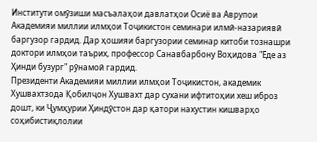Институти омӯзиши масъалаҳои давлатҳои Осиё ва Аврупои Академияи миллии илмҳои Тоҷикистон семинари илмӣ-назариявӣ баргузор гардид. Дар ҳошияи баргузории семинар китоби тознашри доктори илмҳои таърих, профессор Санавбарбону Воҳидова "Ёде аз Ҳинди бузург" рӯнамоӣ гардид.
Президенти Академияи миллии илмҳои Тоҷикистон, академик Хушвахтзода Қобилҷон Хушвахт дар сухани ифтитоҳии хеш иброз дошт, ки Ҷумҳурии Ҳиндӯстон дар қатори нахустин кишварҳо соҳибистиқлолии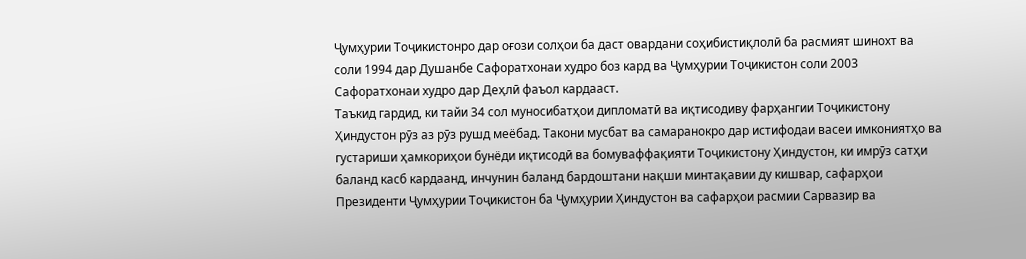Ҷумҳурии Тоҷикистонро дар оғози солҳои ба даст овардани соҳибистиқлолӣ ба расмият шинохт ва соли 1994 дар Душанбе Сафоратхонаи худро боз кард ва Ҷумҳурии Тоҷикистон соли 2003 Сафоратхонаи худро дар Деҳлӣ фаъол кардааст.
Таъкид гардид, ки тайи 34 сол муносибатҳои дипломатӣ ва иқтисодиву фарҳангии Тоҷикистону Ҳиндустон рӯз аз рӯз рушд меёбад. Такони мусбат ва самаранокро дар истифодаи васеи имкониятҳо ва густариши ҳамкориҳои бунёди иқтисодӣ ва бомуваффақияти Тоҷикистону Ҳиндустон, ки имрӯз сатҳи баланд касб кардаанд, инчунин баланд бардоштани нақши минтақавии ду кишвар, сафарҳои Президенти Ҷумҳурии Тоҷикистон ба Ҷумҳурии Ҳиндустон ва сафарҳои расмии Сарвазир ва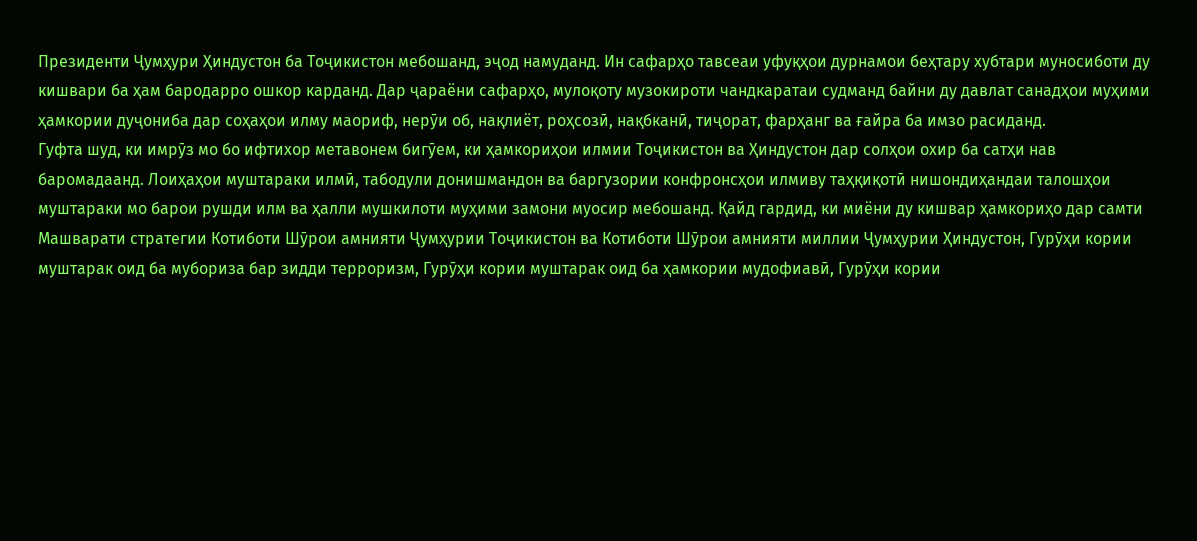Президенти Ҷумҳури Ҳиндустон ба Тоҷикистон мебошанд, эҷод намуданд. Ин сафарҳо тавсеаи уфуқҳои дурнамои беҳтару хубтари муносиботи ду кишвари ба ҳам бародарро ошкор карданд. Дар ҷараёни сафарҳо, мулоқоту музокироти чандкаратаи судманд байни ду давлат санадҳои муҳими ҳамкории дуҷониба дар соҳаҳои илму маориф, нерӯи об, нақлиёт, роҳсозӣ, нақбканӣ, тиҷорат, фарҳанг ва ғайра ба имзо расиданд.
Гуфта шуд, ки имрӯз мо бо ифтихор метавонем бигӯем, ки ҳамкориҳои илмии Тоҷикистон ва Ҳиндустон дар солҳои охир ба сатҳи нав баромадаанд. Лоиҳаҳои муштараки илмӣ, табодули донишмандон ва баргузории конфронсҳои илмиву таҳқиқотӣ нишондиҳандаи талошҳои муштараки мо барои рушди илм ва ҳалли мушкилоти муҳими замони муосир мебошанд. Қайд гардид, ки миёни ду кишвар ҳамкориҳо дар самти Машварати стратегии Котиботи Шӯрои амнияти Ҷумҳурии Тоҷикистон ва Котиботи Шӯрои амнияти миллии Ҷумҳурии Ҳиндустон, Гурӯҳи кории муштарак оид ба мубориза бар зидди терроризм, Гурӯҳи кории муштарак оид ба ҳамкории мудофиавӣ, Гурӯҳи кории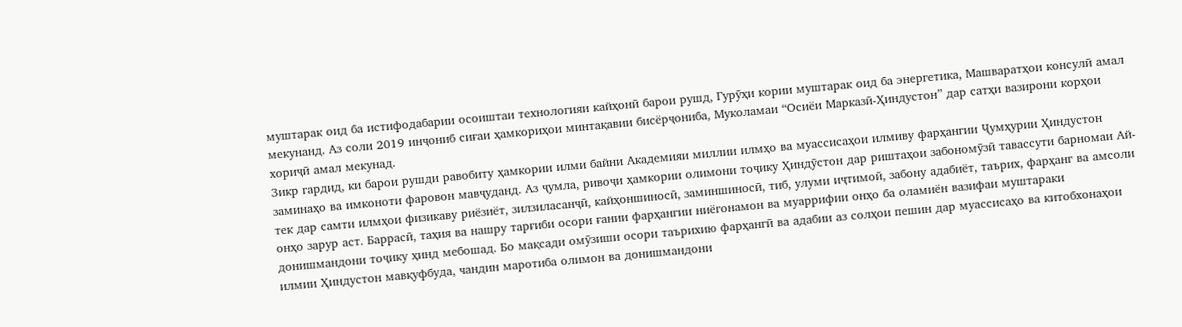муштарак оид ба истифодабарии осоиштаи технологияи кайҳонӣ барои рушд, Гурӯҳи кории муштарак оид ба энергетика, Машваратҳои консулӣ амал мекунанд. Аз соли 2019 инҷониб сиғаи ҳамкориҳои минтақавии бисёрҷониба, Муколамаи “Осиёи Марказӣ-Ҳиндустон” дар сатҳи вазирони корҳои хориҷӣ амал мекунад.
Зикр гардид, ки барои рушди равобиту ҳамкории илми байни Академияи миллии илмҳо ва муассисаҳои илмиву фарҳангии Ҷумҳурии Ҳиндустон заминаҳо ва имконоти фаровон мавҷуданд. Аз ҷумла, ривоҷи ҳамкории олимони тоҷику Ҳиндӯстон дар риштаҳои забономӯзӣ тавассути барномаи Ай-тек дар самти илмҳои физикаву риёзиёт, зилзиласанҷӣ, кайҳоншиносӣ, заминшиносӣ, тиб, улуми иҷтимоӣ, забону адабиёт, таърих, фарҳанг ва амсоли онҳо зарур аст. Баррасӣ, таҳия ва нашру тарғиби осори ғании фарҳангии ниёгонамон ва муаррифии онҳо ба оламиён вазифаи муштараки донишмандони тоҷику ҳинд мебошад. Бо мақсади омӯзиши осори таърихию фарҳангӣ ва адабии аз солҳои пешин дар муассисаҳо ва китобхонаҳои илмии Ҳиндустон мавқуфбуда, чандин маротиба олимон ва донишмандони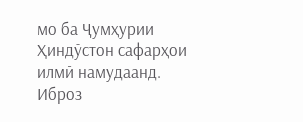мо ба Ҷумҳурии Ҳиндӯстон сафарҳои илмӣ намудаанд.
Иброз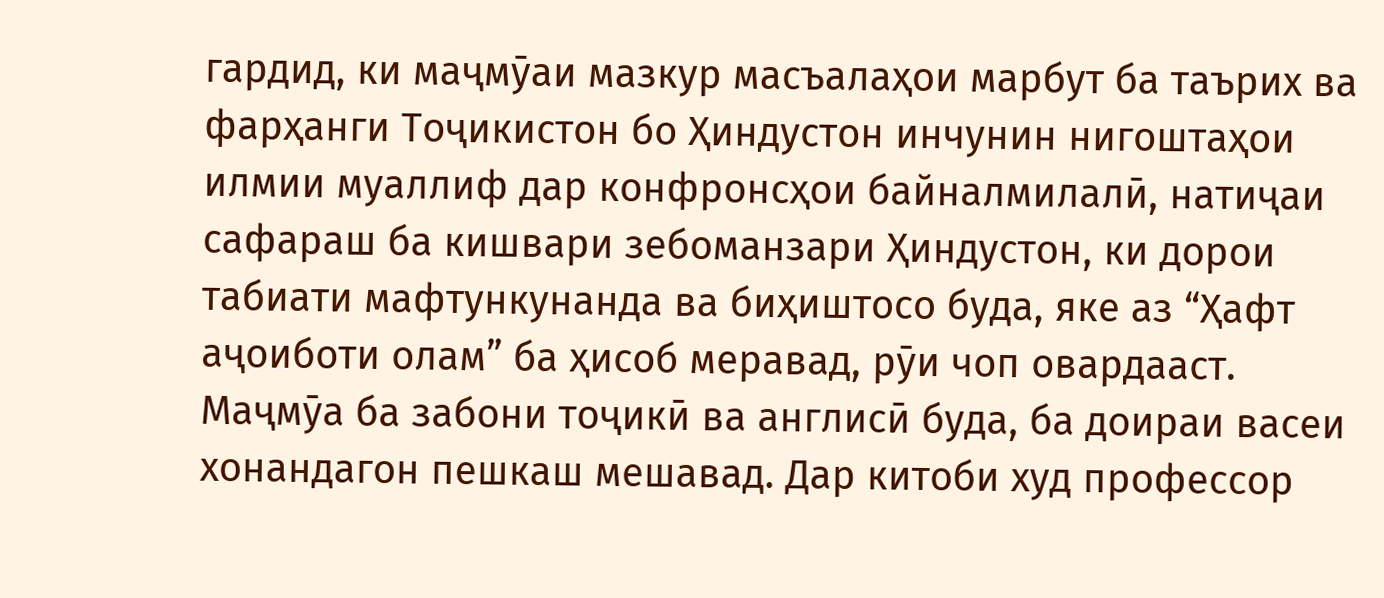гардид, ки маҷмӯаи мазкур масъалаҳои марбут ба таърих ва фарҳанги Тоҷикистон бо Ҳиндустон инчунин нигоштаҳои илмии муаллиф дар конфронсҳои байналмилалӣ, натиҷаи сафараш ба кишвари зебоманзари Ҳиндустон, ки дорои табиати мафтункунанда ва биҳиштосо буда, яке аз “Ҳафт аҷоиботи олам” ба ҳисоб меравад, рӯи чоп овардааст. Маҷмӯа ба забони тоҷикӣ ва англисӣ буда, ба доираи васеи хонандагон пешкаш мешавад. Дар китоби худ профессор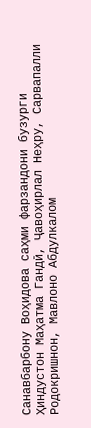Санавбарбону Воҳидова саҳми фарзандони бузурги Ҳиндустон Маҳатма Гандӣ, Ҷавоҳирлал Неҳру, Сарвапалли Родокришнон, Мавлоно Абдулкалом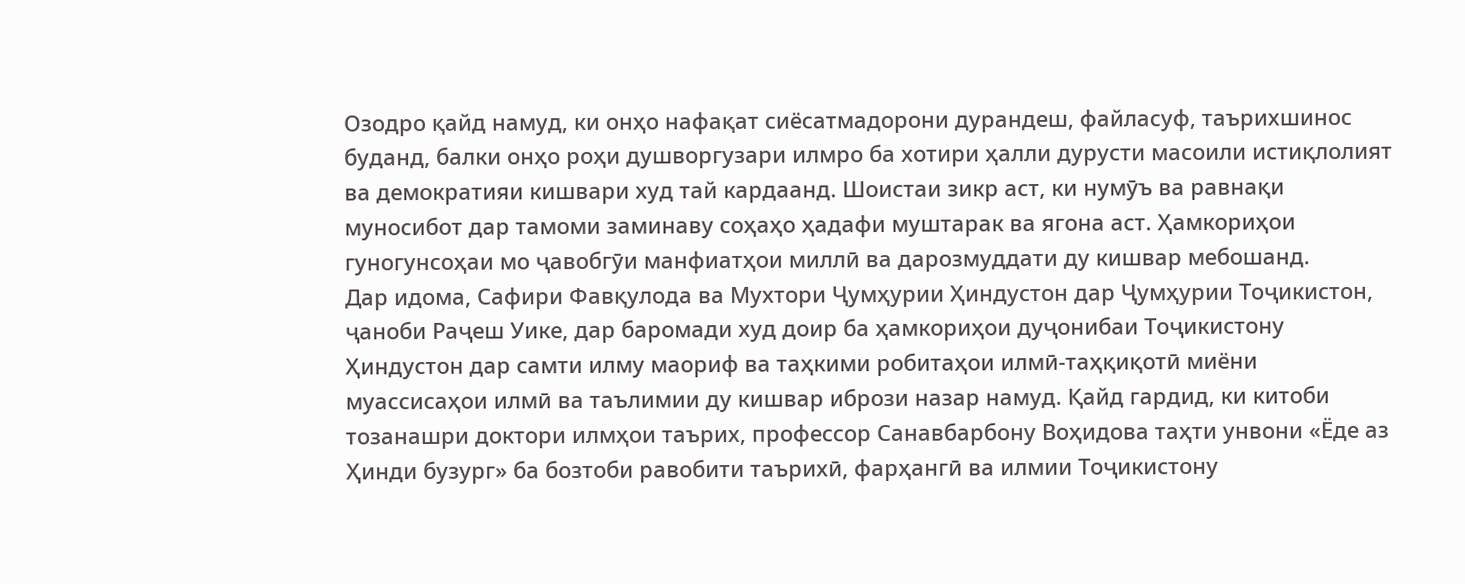Озодро қайд намуд, ки онҳо нафақат сиёсатмадорони дурандеш, файласуф, таърихшинос буданд, балки онҳо роҳи душворгузари илмро ба хотири ҳалли дурусти масоили истиқлолият ва демократияи кишвари худ тай кардаанд. Шоистаи зикр аст, ки нумӯъ ва равнақи муносибот дар тамоми заминаву соҳаҳо ҳадафи муштарак ва ягона аст. Ҳамкориҳои гуногунсоҳаи мо ҷавобгӯи манфиатҳои миллӣ ва дарозмуддати ду кишвар мебошанд.
Дар идома, Сафири Фавқулода ва Мухтори Ҷумҳурии Ҳиндустон дар Ҷумҳурии Тоҷикистон, ҷаноби Раҷеш Уике, дар баромади худ доир ба ҳамкориҳои дуҷонибаи Тоҷикистону Ҳиндустон дар самти илму маориф ва таҳкими робитаҳои илмӣ-таҳқиқотӣ миёни муассисаҳои илмӣ ва таълимии ду кишвар ибрози назар намуд. Қайд гардид, ки китоби тозанашри доктори илмҳои таърих, профессор Санавбарбону Воҳидова таҳти унвони «Ёде аз Ҳинди бузург» ба бозтоби равобити таърихӣ, фарҳангӣ ва илмии Тоҷикистону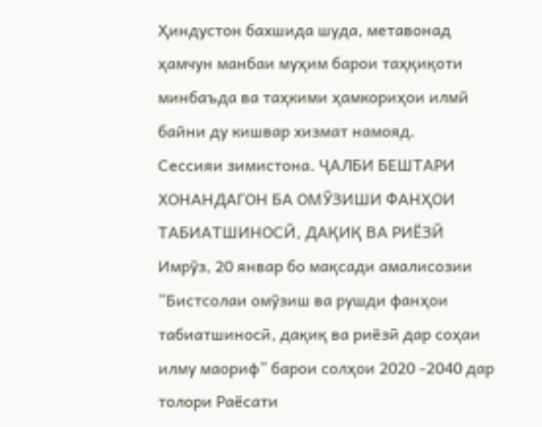Ҳиндустон бахшида шуда, метавонад ҳамчун манбаи муҳим барои таҳқиқоти минбаъда ва таҳкими ҳамкориҳои илмӣ байни ду кишвар хизмат намояд.
Сессияи зимистона. ҶАЛБИ БЕШТАРИ ХОНАНДАГОН БА ОМӮЗИШИ ФАНҲОИ ТАБИАТШИНОСӢ, ДАҚИҚ ВА РИЁЗӢ
Имрӯз, 20 январ бо мақсади амалисозии “Бистсолаи омӯзиш ва рушди фанҳои табиатшиносӣ, дақиқ ва риёзӣ дар соҳаи илму маориф” барои солҳои 2020 -2040 дар толори Раёсати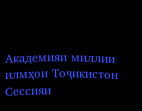Академияи миллии илмҳои Тоҷикистон Сессияи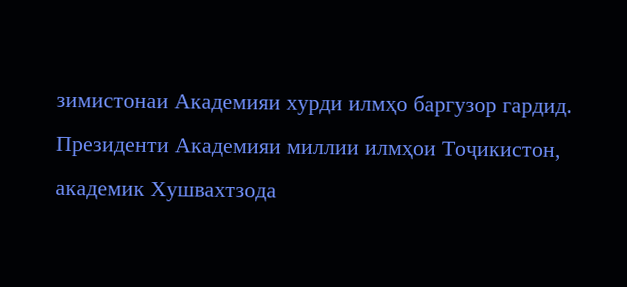зимистонаи Академияи хурди илмҳо баргузор гардид.
Президенти Академияи миллии илмҳои Тоҷикистон, академик Хушвахтзода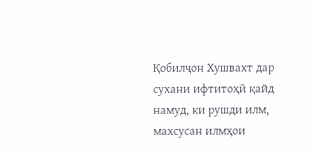Қобилҷон Хушвахт дар сухани ифтитоҳӣ қайд намуд, ки рушди илм, махсусан илмҳои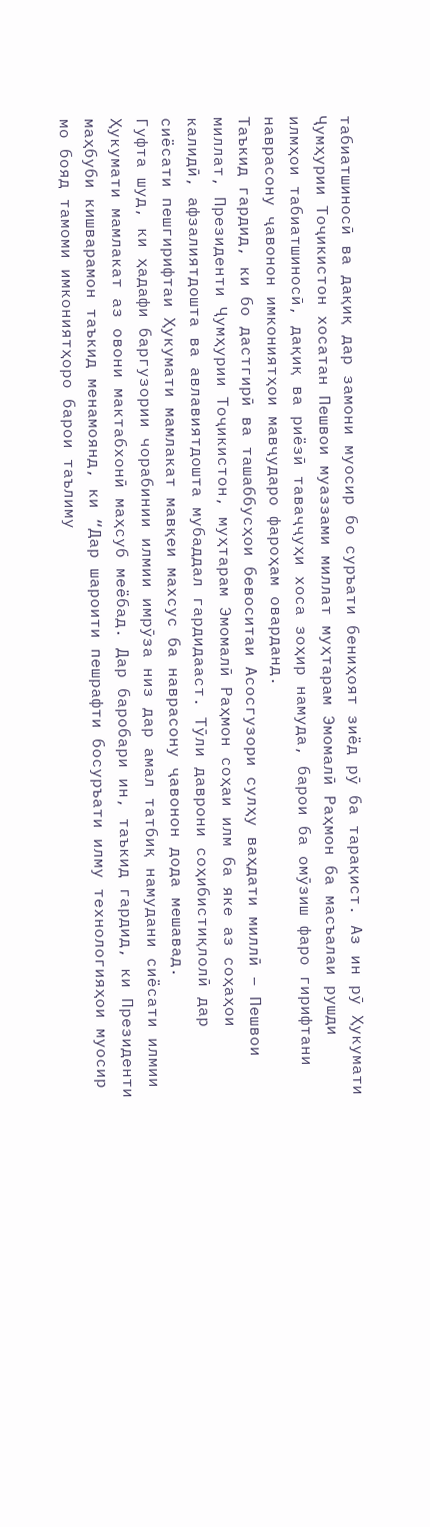табиатшиносӣ ва дақиқ дар замони муосир бо суръати бениҳоят зиёд рӯ ба тарақист. Аз ин рӯ Ҳукумати Ҷумҳурии Тоҷикистон хосатан Пешвои муаззами миллат муҳтарам Эмомалӣ Раҳмон ба масъалаи рушди илмҳои табиатшиносӣ, дақиқ ва риёзӣ таваҷҷуҳи хоса зоҳир намуда, барои ба омӯзиш фаро гирифтани наврасону ҷавонон имкониятҳои мавҷударо фароҳам оварданд.
Таъкид гардид, ки бо дастгирӣ ва ташаббусҳои бевоситаи Асосгузори сулҳу ваҳдати миллӣ – Пешвои миллат, Президенти Ҷумҳурии Тоҷикистон, муҳтарам Эмомалӣ Раҳмон соҳаи илм ба яке аз соҳаҳои калидӣ, афзалиятдошта ва авлавиятдошта мубаддал гардидааст. Тӯли даврони соҳибистиқлолӣ дар сиёсати пешгирифтаи Ҳукумати мамлакат мавқеи махсус ба наврасону ҷавонон дода мешавад.
Гуфта шуд, ки ҳадафи баргузории чорабинии илмии имрӯза низ дар амал татбиқ намудани сиёсати илмии Ҳукумати мамлакат аз овони мактабхонӣ маҳсуб меёбад. Дар баробари ин, таъкид гардид, ки Президенти маҳбуби кишварамон таъкид менамоянд, ки “Дар шароити пешрафти босуръати илму технологияҳои муосир мо бояд тамоми имкониятҳоро барои таълиму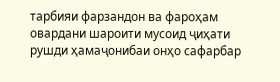тарбияи фарзандон ва фароҳам овардани шароити мусоид ҷиҳати рушди ҳамаҷонибаи онҳо сафарбар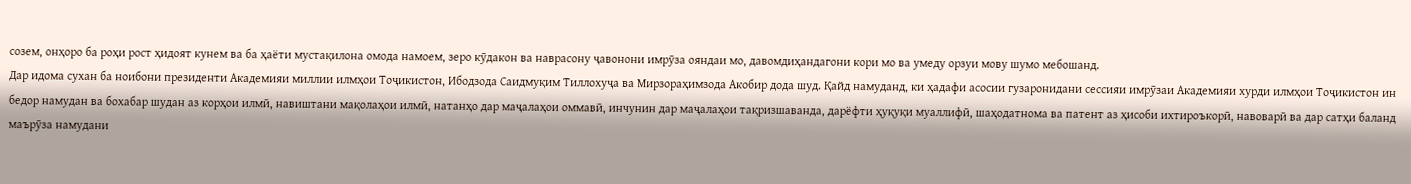созем, онҳоро ба роҳи рост ҳидоят кунем ва ба ҳаёти мустақилона омода намоем, зеро кӯдакон ва наврасону ҷавонони имрӯза ояндаи мо, давомдиҳандагони кори мо ва умеду орзуи мову шумо мебошанд.
Дар идома сухан ба ноибони президенти Академияи миллии илмҳои Тоҷикистон, Ибодзода Саидмуқим Тиллохуҷа ва Мирзораҳимзода Акобир дода шуд. Қайд намуданд, ки ҳадафи асосии гузаронидани сессияи имрӯзаи Академияи хурди илмҳои Тоҷикистон ин бедор намудан ва бохабар шудан аз корҳои илмӣ, навиштани мақолаҳои илмӣ, натанҳо дар маҷалаҳои оммавӣ, инчунин дар маҷалаҳои тақризшаванда, дарёфти ҳуқуқи муаллифӣ, шаҳодатнома ва патент аз ҳисоби ихтироъкорӣ, навоварӣ ва дар сатҳи баланд маърӯза намудани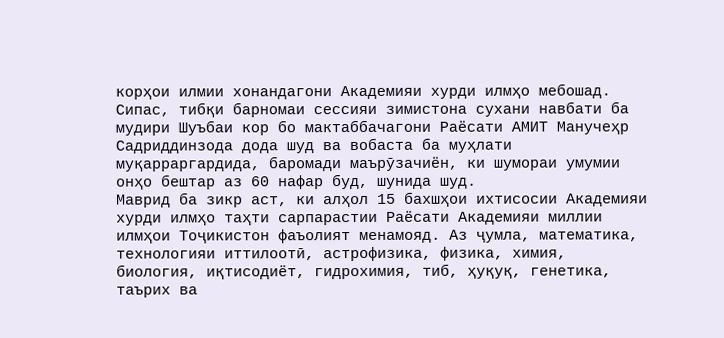корҳои илмии хонандагони Академияи хурди илмҳо мебошад.
Сипас, тибқи барномаи сессияи зимистона сухани навбати ба мудири Шуъбаи кор бо мактаббачагони Раёсати АМИТ Манучеҳр Садриддинзода дода шуд ва вобаста ба муҳлати муқарраргардида, баромади маърӯзачиён, ки шумораи умумии онҳо бештар аз 60 нафар буд, шунида шуд.
Маврид ба зикр аст, ки алҳол 15 бахшҳои ихтисосии Академияи хурди илмҳо таҳти сарпарастии Раёсати Академияи миллии илмҳои Тоҷикистон фаъолият менамояд. Аз ҷумла, математика, технологияи иттилоотӣ, астрофизика, физика, химия, биология, иқтисодиёт, гидрохимия, тиб, ҳуқуқ, генетика, таърих ва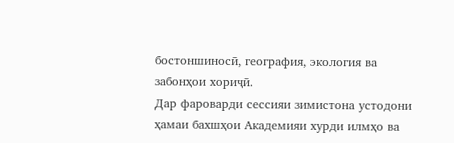бостоншиносӣ, география, экология ва забонҳои хориҷӣ.
Дар фароварди сессияи зимистона устодони ҳамаи бахшҳои Академияи хурди илмҳо ва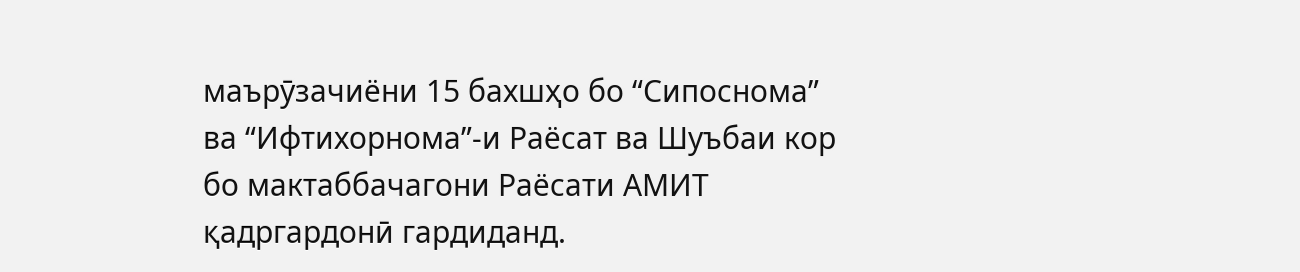маърӯзачиёни 15 бахшҳо бо “Сипоснома” ва “Ифтихорнома”-и Раёсат ва Шуъбаи кор бо мактаббачагони Раёсати АМИТ қадргардонӣ гардиданд.